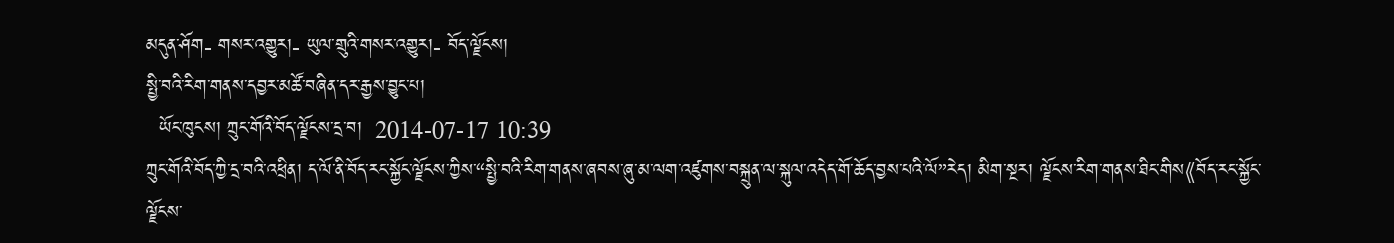མདུན་ཤོག- གསར་འགྱུར།- ཡུལ་གྲུའི་གསར་འགྱུར།- བོད་ལྗོངས།
སྤྱི་བའི་རིག་གནས་དབྱར་མཚོ་བཞིན་དར་རྒྱས་བྱུང་པ།
  ཡོང་ཁུངས། ཀྲུང་གོའི་བོད་ལྗོངས་དྲ་བ།  2014-07-17 10:39
ཀྲུང་གོའི་བོད་ཀྱི་དྲ་བའི་འཕྲིན། ད་ལོ་ནི་བོད་རང་སྐྱོང་ལྗོངས་ཀྱིས་“སྤྱི་བའི་རིག་གནས་ཞབས་ཞུ་མ་ལག་འཛུགས་བསྐྲུན་ལ་སྐུལ་འདེད་གོ་ཆོད་བྱས་པའི་ལོ”རེད། མིག་སྔར། ལྗོངས་རིག་གནས་ཐིང་གིས《བོད་རང་སྐྱོང་ལྗོངས་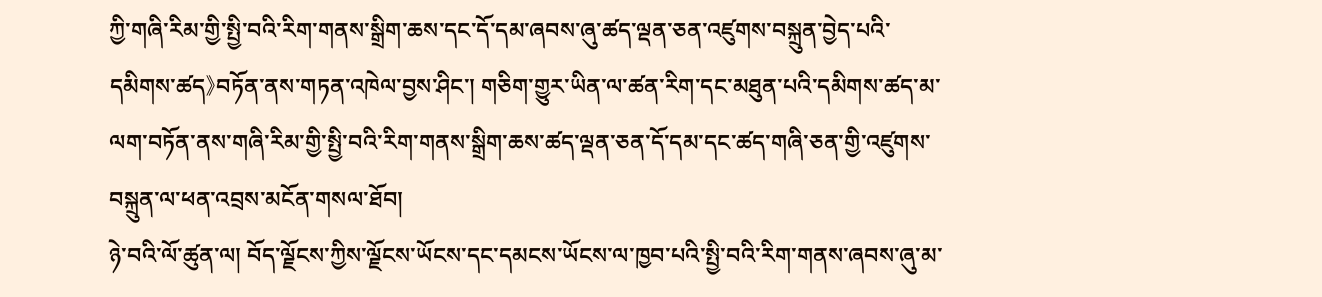ཀྱི་གཞི་རིམ་གྱི་སྤྱི་བའི་རིག་གནས་སྒྲིག་ཆས་དང་དོ་དམ་ཞབས་ཞུ་ཚད་ལྡན་ཅན་འཛུགས་བསྐྲུན་བྱེད་པའི་དམིགས་ཚད》བཏོན་ནས་གཏན་འཁེལ་བྱས་ཤིང་། གཅིག་གྱུར་ཡིན་ལ་ཚན་རིག་དང་མཐུན་པའི་དམིགས་ཚད་མ་ལག་བཏོན་ནས་གཞི་རིམ་གྱི་སྤྱི་བའི་རིག་གནས་སྒྲིག་ཆས་ཚད་ལྡན་ཅན་དོ་དམ་དང་ཚད་གཞི་ཅན་གྱི་འཛུགས་བསྐྲུན་ལ་ཕན་འབྲས་མངོན་གསལ་ཐོབ།
ཉེ་བའི་ལོ་ཚུན་ལ། བོད་ལྗོངས་ཀྱིས་ལྗོངས་ཡོངས་དང་དམངས་ཡོངས་ལ་ཁྱབ་པའི་སྤྱི་བའི་རིག་གནས་ཞབས་ཞུ་མ་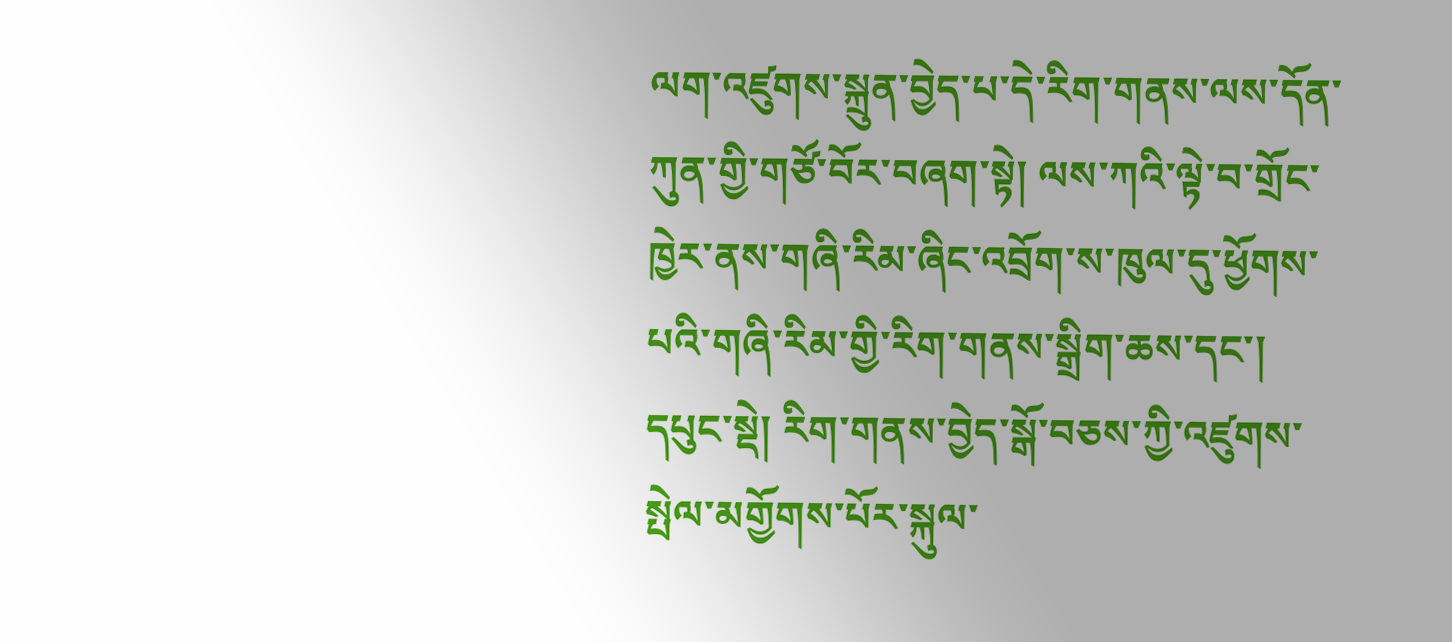ལག་འཛུགས་སྐྲུན་བྱེད་པ་དེ་རིག་གནས་ལས་དོན་ཀུན་གྱི་གཙོ་བོར་བཞག་སྟེ། ལས་ཀའི་ལྟེ་བ་གྲོང་ཁྱེར་ནས་གཞི་རིམ་ཞིང་འབྲོག་ས་ཁུལ་དུ་ཕྱོགས་པའི་གཞི་རིམ་གྱི་རིག་གནས་སྒྲིག་ཆས་དང་། དཔུང་སྡེ། རིག་གནས་བྱེད་སྒོ་བཅས་ཀྱི་འཛུགས་སྤེལ་མགྱོགས་པོར་སྐུལ་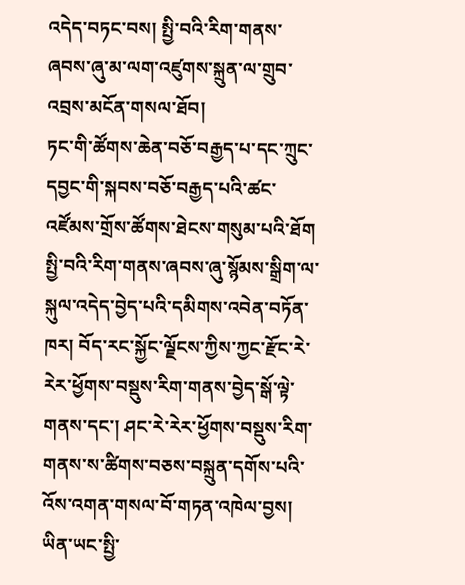འདེད་བཏང་བས། སྤྱི་བའི་རིག་གནས་ཞབས་ཞུ་མ་ལག་འཛུགས་སྐྲུན་ལ་གྲུབ་འབྲས་མངོན་གསལ་ཐོབ།
ཏང་གི་ཚོགས་ཆེན་བཅོ་བརྒྱད་པ་དང་ཀྲུང་དབྱང་གི་སྐབས་བཅོ་བརྒྱད་པའི་ཚང་འཛོམས་གྲོས་ཚོགས་ཐེངས་གསུམ་པའི་ཐོག སྤྱི་བའི་རིག་གནས་ཞབས་ཞུ་སྙོམས་སྒྲིག་ལ་སྐུལ་འདེད་བྱེད་པའི་དམིགས་འབེན་བཏོན་ཁར། བོད་རང་སྐྱོང་ལྗོངས་ཀྱིས་ཀྱང་རྫོང་རེ་རེར་ཕྱོགས་བསྡུས་རིག་གནས་བྱེད་སྒོ་ལྟེ་གནས་དང་། ཤང་རེ་རེར་ཕྱོགས་བསྡུས་རིག་གནས་ས་ཚིགས་བཅས་བསྐྲུན་དགོས་པའི་འོས་འགན་གསལ་བོ་གཏན་འཁེལ་བྱས། ཡིན་ཡང་སྤྱི་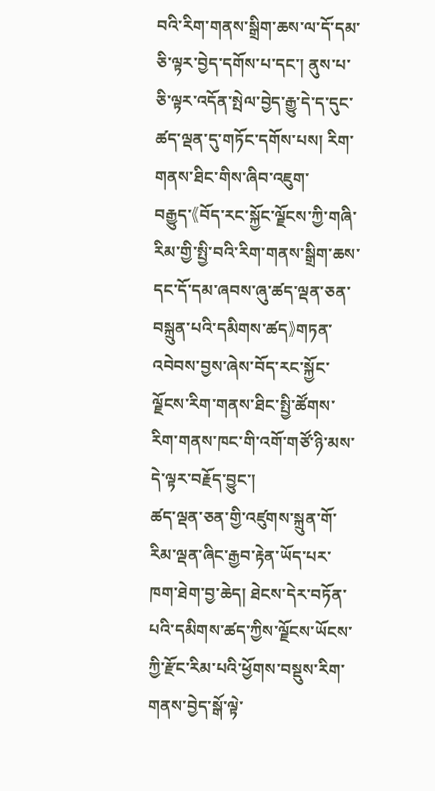བའི་རིག་གནས་སྒྲིག་ཆས་ལ་དོ་དམ་ཅི་ལྟར་བྱེད་དགོས་པ་དང་། ནུས་པ་ཅི་ལྟར་འདོན་སྤེལ་བྱེད་རྒྱུ་དེ་ད་དུང་ཚད་ལྡན་དུ་གཏོང་དགོས་པས། རིག་གནས་ཐིང་གིས་ཞིབ་འཇུག་བརྒྱུད་《བོད་རང་སྐྱོང་ལྗོངས་ཀྱི་གཞི་རིམ་གྱི་སྤྱི་བའི་རིག་གནས་སྒྲིག་ཆས་དང་དོ་དམ་ཞབས་ཞུ་ཚད་ལྡན་ཅན་བསྐྲུན་པའི་དམིགས་ཚད》གཏན་འབེབས་བྱས་ཞེས་བོད་རང་སྐྱོང་ལྗོངས་རིག་གནས་ཐིང་སྤྱི་ཚོགས་རིག་གནས་ཁང་གི་འགོ་གཙོ་ཉི་མས་དེ་ལྟར་བརྗོད་བྱུང་།
ཚད་ལྡན་ཅན་གྱི་འཛུགས་སྐྲུན་གོ་རིམ་ལྡན་ཞིང་རྒྱབ་རྟེན་ཡོད་པར་ཁག་ཐེག་བྱ་ཆེད། ཐེངས་དེར་བཏོན་པའི་དམིགས་ཚད་ཀྱིས་ལྗོངས་ཡོངས་ཀྱི་རྫོང་རིམ་པའི་ཕྱོགས་བསྡུས་རིག་གནས་བྱེད་སྒོ་ལྟེ་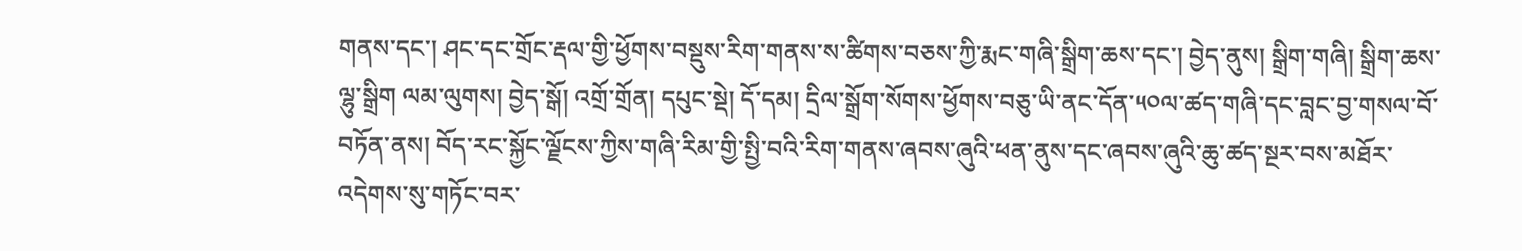གནས་དང་། ཤང་དང་གྲོང་རྡལ་གྱི་ཕྱོགས་བསྡུས་རིག་གནས་ས་ཚིགས་བཅས་ཀྱི་རྨང་གཞི་སྒྲིག་ཆས་དང་། བྱེད་ནུས། སྒྲིག་གཞི། སྒྲིག་ཆས་ལྷུ་སྒྲིག ལམ་ལུགས། བྱེད་སྒོ། འགྲོ་གྲོན། དཔུང་སྡེ། དོ་དམ། དྲིལ་སྒྲོག་སོགས་ཕྱོགས་བཅུ་ཡི་ནང་དོན་༥༠ལ་ཚད་གཞི་དང་བླང་བྱ་གསལ་བོ་བཏོན་ནས། བོད་རང་སྐྱོང་ལྗོངས་ཀྱིས་གཞི་རིམ་གྱི་སྤྱི་བའི་རིག་གནས་ཞབས་ཞུའི་ཕན་ནུས་དང་ཞབས་ཞུའི་ཆུ་ཚད་སྔར་བས་མཐོར་འདེགས་སུ་གཏོང་བར་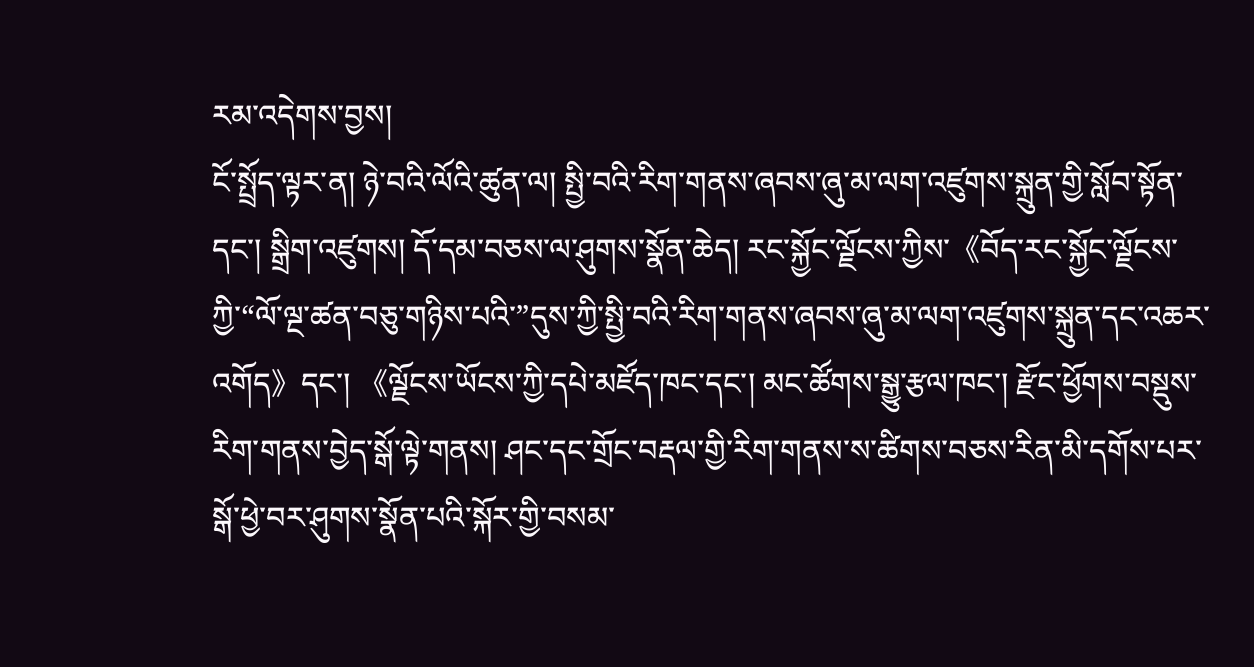རམ་འདེགས་བྱས།
ངོ་སྤྲོད་ལྟར་ན། ཉེ་བའི་ལོའི་ཚུན་ལ། སྤྱི་བའི་རིག་གནས་ཞབས་ཞུ་མ་ལག་འཛུགས་སྐྲུན་གྱི་སློབ་སྟོན་དང་། སྒྲིག་འཛུགས། དོ་དམ་བཅས་ལ་ཤུགས་སྣོན་ཆེད། རང་སྐྱོང་ལྗོངས་ཀྱིས་《བོད་རང་སྐྱོང་ལྗོངས་ཀྱི་“ལོ་ལྔ་ཚན་བཅུ་གཉིས་པའི་”དུས་ཀྱི་སྤྱི་བའི་རིག་གནས་ཞབས་ཞུ་མ་ལག་འཛུགས་སྐྲུན་དང་འཆར་འགོད》དང་། 《ལྗོངས་ཡོངས་ཀྱི་དཔེ་མཛོད་ཁང་དང་། མང་ཚོགས་སྒྱུ་རྩལ་ཁང་། རྫོང་ཕྱོགས་བསྡུས་རིག་གནས་བྱེད་སྒོ་ལྟེ་གནས། ཤང་དང་གྲོང་བརྡལ་གྱི་རིག་གནས་ས་ཚིགས་བཅས་རིན་མི་དགོས་པར་སྒོ་ཕྱེ་བར་ཤུགས་སྣོན་པའི་སྐོར་གྱི་བསམ་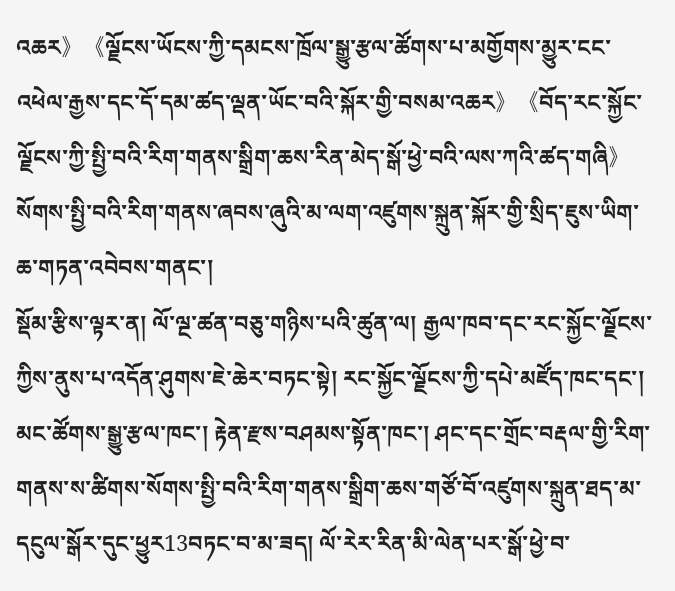འཆར》《ལྗོངས་ཡོངས་ཀྱི་དམངས་ཁྲོལ་སྒྱུ་རྩལ་ཚོགས་པ་མགྱོགས་མྱུར་ངང་འཕེལ་རྒྱས་དང་དོ་དམ་ཚད་ལྡན་ཡོང་བའི་སྐོར་གྱི་བསམ་འཆར》《བོད་རང་སྐྱོང་ལྗོངས་ཀྱི་སྤྱི་བའི་རིག་གནས་སྒྲིག་ཆས་རིན་མེད་སྒོ་ཕྱེ་བའི་ལས་ཀའི་ཚད་གཞི》སོགས་སྤྱི་བའི་རིག་གནས་ཞབས་ཞུའི་མ་ལག་འཛུགས་སྐྲུན་སྐོར་གྱི་སྲིད་ཇུས་ཡིག་ཆ་གཏན་འབེབས་གནང་།
སྡོམ་རྩིས་ལྟར་ན། ལོ་ལྔ་ཚན་བཅུ་གཉིས་པའི་ཚུན་ལ། རྒྱལ་ཁབ་དང་རང་སྐྱོང་ལྗོངས་ཀྱིས་ནུས་པ་འདོན་ཤུགས་ཇེ་ཆེར་བཏང་སྟེ། རང་སྐྱོང་ལྗོངས་ཀྱི་དཔེ་མཛོད་ཁང་དང་། མང་ཚོགས་སྒྱུ་རྩལ་ཁང་། རྟེན་རྫས་བཤམས་སྟོན་ཁང་། ཤང་དང་གྲོང་བརྡལ་གྱི་རིག་གནས་ས་ཚིགས་སོགས་སྤྱི་བའི་རིག་གནས་སྒྲིག་ཆས་གཙོ་བོ་འཛུགས་སྐྲུན་ཐད་མ་དངུལ་སྒོར་དུང་ཕྱུར13བཏང་བ་མ་ཟད། ལོ་རེར་རིན་མི་ལེན་པར་སྒོ་ཕྱེ་བ་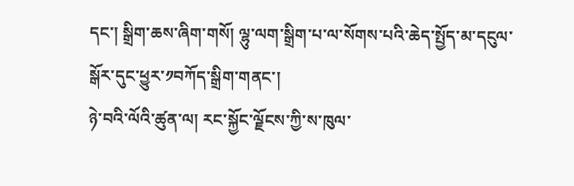དང་། སྒྲིག་ཆས་ཞིག་གསོ། ལྷུ་ལག་སྒྲིག་པ་ལ་སོགས་པའི་ཆེད་སྤྱོད་མ་དངུལ་སྒོར་དུང་ཕྱུར་༡བཀོད་སྒྲིག་གནང་།
ཉེ་བའི་ལོའི་ཚུན་ལ། རང་སྐྱོང་ལྗོངས་ཀྱི་ས་ཁུལ་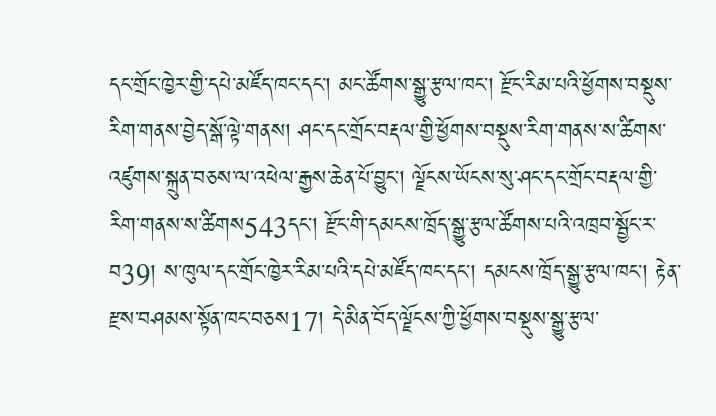དང་གྲོང་ཁྱེར་གྱི་དཔེ་མཛོད་ཁང་དང་། མང་ཚོགས་སྒྱུ་རྩལ་ཁང་། རྫོང་རིམ་པའི་ཕྱོགས་བསྡུས་རིག་གནས་བྱེད་སྒོ་ལྟེ་གནས། ཤང་དང་གྲོང་བརྡལ་གྱི་ཕྱོགས་བསྡུས་རིག་གནས་ས་ཚིགས་འཛུགས་སྐྲུན་བཅས་ལ་འཕེལ་རྒྱས་ཆེན་པོ་བྱུང་། ལྗོངས་ཡོངས་སུ་ཤང་དང་གྲོང་བརྡལ་གྱི་རིག་གནས་ས་ཚིགས543དང་། རྫོང་གི་དམངས་ཁྲོད་སྒྱུ་རྩལ་ཚོགས་པའི་འཁྲབ་སྦྱོང་ར་བ39། ས་ཁུལ་དང་གྲོང་ཁྱེར་རིམ་པའི་དཔེ་མཛོད་ཁང་དང་། དམངས་ཁྲོད་སྒྱུ་རྩལ་ཁང་། རྟེན་རྫས་བཤམས་སྟོན་ཁང་བཅས17། དེ་མིན་བོད་ལྗོངས་ཀྱི་ཕྱོགས་བསྡུས་སྒྱུ་རྩལ་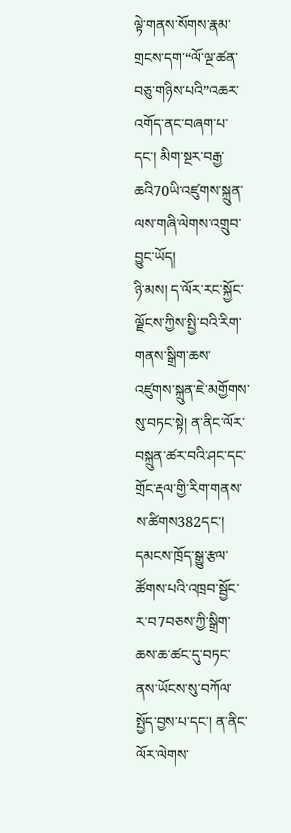ལྟེ་གནས་སོགས་རྣམ་གྲངས་དག་“ལོ་ལྔ་ཚན་བཅུ་གཉིས་པའི”འཆར་འགོད་ནང་བཞག་པ་དང་། མིག་སྔར་བརྒྱ་ཆའི70ཡི་འཛུགས་སྐྲུན་ལས་གཞི་ལེགས་འགྲུབ་བྱུང་ཡོད།
ཉི་མས། ད་ལོར་རང་སྐྱོང་ལྗོངས་ཀྱིས་སྤྱི་བའི་རིག་གནས་སྒྲིག་ཆས་འཛུགས་སྐྲུན་ཇེ་མགྱོགས་སུ་བཏང་སྟེ། ན་ནིང་ལོར་བསྐྲུན་ཚར་བའི་ཤང་དང་གྲོང་རྡལ་གྱི་རིག་གནས་ས་ཚིགས382དང་། དམངས་ཁྲོད་སྒྱུ་རྩལ་ཚོགས་པའི་འཁྲབ་སྦྱོང་ར་བ7བཅས་ཀྱི་སྒྲིག་ཆས་ཆ་ཚང་དུ་བཏང་ནས་ཡོངས་སུ་བཀོལ་སྤྱོད་བྱས་པ་དང་། ན་ནིང་ལོར་ལེགས་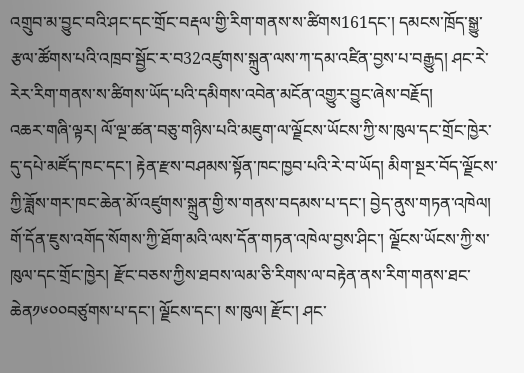འགྲུབ་མ་བྱུང་བའི་ཤང་དང་གྲོང་བརྡལ་གྱི་རིག་གནས་ས་ཚིགས161དང་། དམངས་ཁྲོད་སྒྱུ་རྩལ་ཚོགས་པའི་འཁྲབ་སྦྱོང་ར་བ32འཛུགས་སྐྲུན་ལས་ཀ་དམ་འཛིན་བྱས་པ་བརྒྱུད། ཤང་རེ་རེར་རིག་གནས་ས་ཚིགས་ཡོད་པའི་དམིགས་འབེན་མངོན་འགྱུར་བྱུང་ཞེས་བརྗོད།
འཆར་གཞི་ལྟར། ལོ་ལྔ་ཚན་བཅུ་གཉིས་པའི་མཇུག་ལ་ལྗོངས་ཡོངས་ཀྱི་ས་ཁུལ་དང་གྲོང་ཁྱེར་དུ་དཔེ་མཛོད་ཁང་དང་། རྟེན་རྫས་བཤམས་སྟོན་ཁང་ཁྱབ་པའི་རེ་བ་ཡོད། མིག་སྔར་བོད་ལྗོངས་ཀྱི་ཟློས་གར་ཁང་ཆེན་མོ་འཛུགས་སྐྲུན་གྱི་ས་གནས་བདམས་པ་དང་། བྱེད་ནུས་གཏན་འཁེལ། གོ་དོན་ཇུས་འགོད་སོགས་ཀྱི་ཐོག་མའི་ལས་དོན་གཏན་འཁེལ་བྱས་ཤིང་། ལྗོངས་ཡོངས་ཀྱི་ས་ཁུལ་དང་གྲོང་ཁྱེར། རྫོང་བཅས་ཀྱིས་ཐབས་ལམ་ཅི་རིགས་ལ་བརྟེན་ནས་རིག་གནས་ཐང་ཆེན༡༦༠༠བཙུགས་པ་དང་། ལྗོངས་དང་། ས་ཁུལ། རྫོང་། ཤང་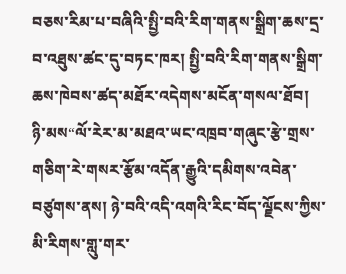བཅས་རིམ་པ་བཞིའི་སྤྱི་བའི་རིག་གནས་སྒྲིག་ཆས་དྲ་བ་འཐུས་ཚང་དུ་བཏང་ཁར། སྤྱི་བའི་རིག་གནས་སྒྲིག་ཆས་ཁེབས་ཚད་མཐོར་འདེགས་མངོན་གསལ་ཐོབ།
ཉི་མས“ལོ་རེར་མ་མཐའ་ཡང་འཁྲབ་གཞུང་རྩེ་གྲས་གཅིག་རེ་གསར་རྩོམ་འདོན་རྒྱུའི་དམིགས་འབེན་བཙུགས་ནས། ཉེ་བའི་འདི་འགའི་རིང་བོད་ལྗོངས་ཀྱིས་མི་རིགས་གླུ་གར་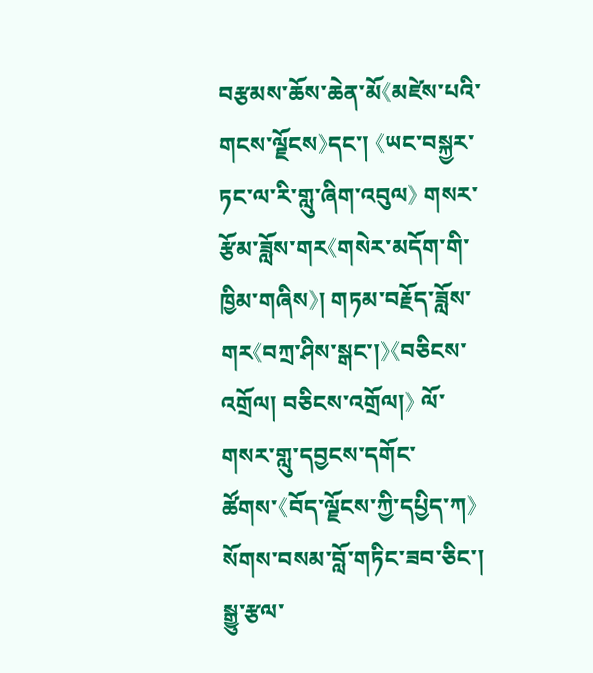བརྩམས་ཆོས་ཆེན་མོ《མཛེས་པའི་གངས་ལྗོངས》དང་། 《ཡང་བསྐྱར་ཏང་ལ་རི་གླུ་ཞིག་འབུལ》 གསར་རྩོམ་ཟློས་གར《གསེར་མདོག་གི་ཁྱིམ་གཞིས》། གཏམ་བརྗོད་ཟློས་གར《བཀྲ་ཤིས་སྒང་།》《བཅིངས་འགྲོལ། བཅིངས་འགྲོལ།》 ལོ་གསར་གླུ་དབྱངས་དགོང་ཚོགས་《བོད་ལྗོངས་ཀྱི་དཔྱིད་ཀ》སོགས་བསམ་བློ་གཏིང་ཟབ་ཅིང་། སྒྱུ་རྩལ་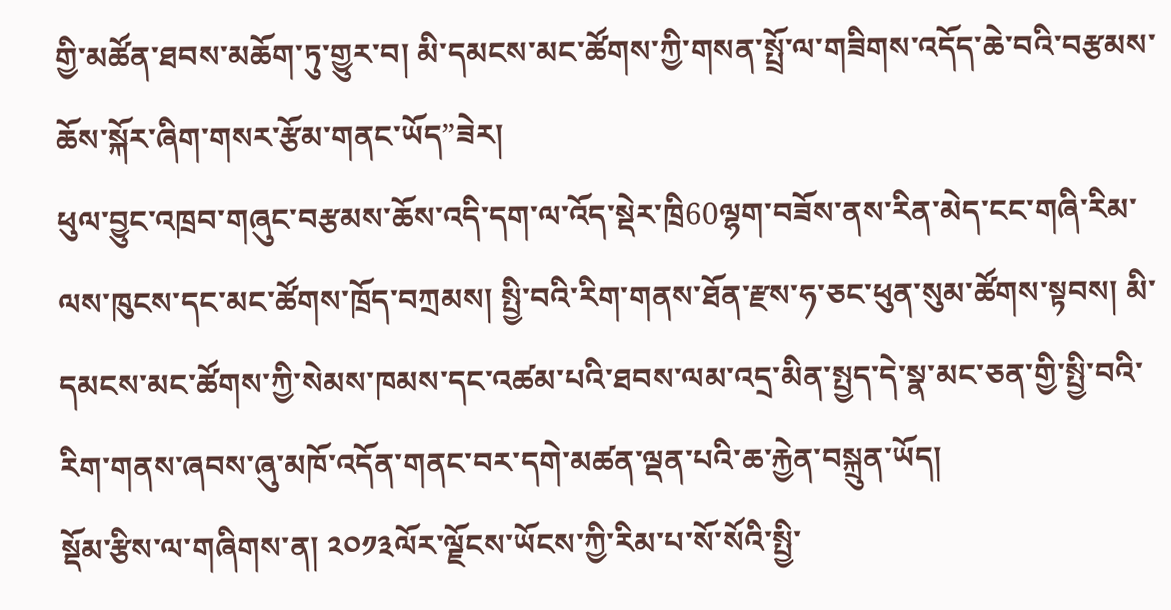གྱི་མཚོན་ཐབས་མཆོག་ཏུ་གྱུར་བ། མི་དམངས་མང་ཚོགས་ཀྱི་གསན་སྤྲོ་ལ་གཟིགས་འདོད་ཆེ་བའི་བརྩམས་ཆོས་སྐོར་ཞིག་གསར་རྩོམ་གནང་ཡོད”ཟེར།
ཕུལ་བྱུང་འཁྲབ་གཞུང་བརྩམས་ཆོས་འདི་དག་ལ་འོད་སྡེར་ཁྲི60ལྷག་བཟོས་ནས་རིན་མེད་ངང་གཞི་རིམ་ལས་ཁུངས་དང་མང་ཚོགས་ཁྲོད་བཀྲམས། སྤྱི་བའི་རིག་གནས་ཐོན་རྫས་ཧ་ཅང་ཕུན་སུམ་ཚོགས་སྟབས། མི་དམངས་མང་ཚོགས་ཀྱི་སེམས་ཁམས་དང་འཚམ་པའི་ཐབས་ལམ་འདྲ་མིན་སྤྱད་དེ་སྣ་མང་ཅན་གྱི་སྤྱི་བའི་རིག་གནས་ཞབས་ཞུ་མཁོ་འདོན་གནང་བར་དགེ་མཚན་ལྡན་པའི་ཆ་རྐྱེན་བསྐྲུན་ཡོད།
སྡོམ་རྩིས་ལ་གཞིགས་ན། ༢༠༡༣ལོར་ལྗོངས་ཡོངས་ཀྱི་རིམ་པ་སོ་སོའི་སྤྱི་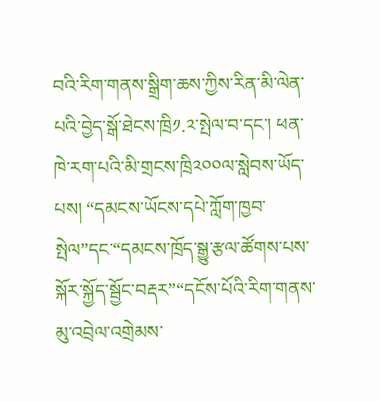བའི་རིག་གནས་སྒྲིག་ཆས་ཀྱིས་རིན་མི་ལེན་པའི་བྱེད་སྒོ་ཐེངས་ཁྲི༡.༢་སྤེལ་བ་དང་། ཕན་ཁེ་རག་པའི་མི་གྲངས་ཁྲི༢༠༠ལ་སླེབས་ཡོད་པས། “དམངས་ཡོངས་དཔེ་ཀློག་ཁྱབ་སྤེལ”དང་“དམངས་ཁྲོད་སྒྱུ་རྩལ་ཚོགས་པས་སྐོར་སྐྱོད་སྦྱོང་བརྡར”“དངོས་པོའི་རིག་གནས་མུ་འབྲེལ་འགྲེམས་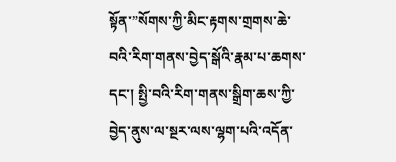སྟོན་”སོགས་ཀྱི་མིང་རྟགས་གྲགས་ཆེ་བའི་རིག་གནས་བྱེད་སྒོའི་རྣམ་པ་ཆགས་དང་། སྤྱི་བའི་རིག་གནས་སྒྲིག་ཆས་ཀྱི་བྱེད་ནུས་ལ་སྔར་ལས་ལྷག་པའི་འདོན་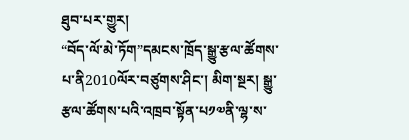ཐུབ་པར་གྱུར།
“བོད་ལོ་མེ་ཏོག”དམངས་ཁྲོད་སྒྱུ་རྩལ་ཚོགས་པ་ནི2010ལོར་བཙུགས་ཤིང་། མིག་སྔར། སྒྱུ་རྩལ་ཚོགས་པའི་འཁྲབ་སྟོན་པ༡༧ནི་ལྷ་ས་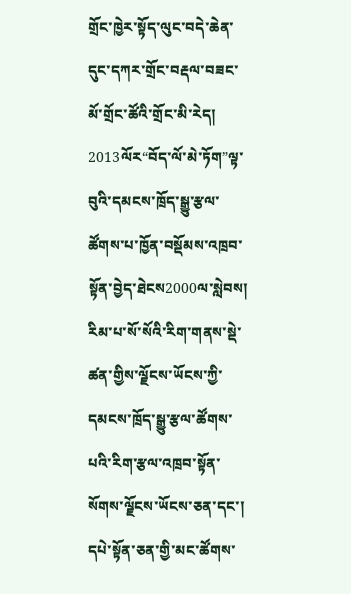གྲོང་ཁྱེར་སྟོད་ལུང་བདེ་ཆེན་དུང་དཀར་གྲོང་བརྡལ་བཟང་མོ་གྲོང་ཚོའི་གྲོང་མི་རེད། 2013ལོར“བོད་ལོ་མེ་ཏོག”ལྟ་བུའི་དམངས་ཁྲོད་སྒྱུ་རྩལ་ཚོགས་པ་ཁྱོན་བསྡོམས་འཁྲབ་སྟོན་བྱེད་ཐེངས2000ལ་སླེབས། རིམ་པ་སོ་སོའི་རིག་གནས་སྡེ་ཚན་གྱིས་ལྗོངས་ཡོངས་ཀྱི་དམངས་ཁྲོད་སྒྱུ་རྩལ་ཚོགས་པའི་རིག་རྩལ་འཁྲབ་སྟོན་སོགས་ལྗོངས་ཡོངས་ཅན་དང་། དཔེ་སྟོན་ཅན་གྱི་མང་ཚོགས་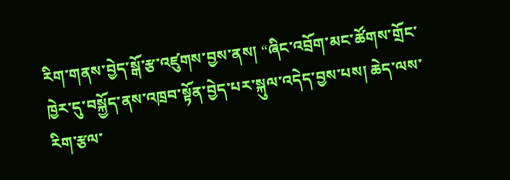རིག་གནས་བྱེད་སྒོ་རྩ་འཛུགས་བྱས་ནས། “ཞིང་འབྲོག་མང་ཚོགས་གྲོང་ཁྱེར་དུ་བསྐྱོད་ནས་འཁྲབ་སྟོན་བྱེད་པར་སྐུལ་འདེད་བྱས་པས། ཆེད་ལས་རིག་རྩལ་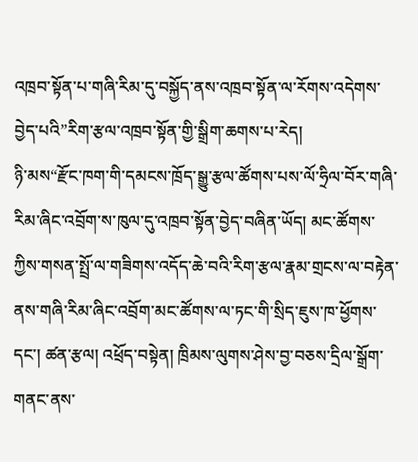འཁྲབ་སྟོན་པ་གཞི་རིམ་དུ་བསྐྱོད་ནས་འཁྲབ་སྟོན་ལ་རོགས་འདེགས་བྱེད་པའི”རིག་རྩལ་འཁྲབ་སྟོན་གྱི་སྒྲིག་ཆགས་པ་རེད།
ཉི་མས“རྫོང་ཁག་གི་དམངས་ཁྲོད་སྒྱུ་རྩལ་ཚོགས་པས་ལོ་ཧྲིལ་བོར་གཞི་རིམ་ཞིང་འབྲོག་ས་ཁུལ་དུ་འཁྲབ་སྟོན་བྱེད་བཞིན་ཡོད། མང་ཚོགས་ཀྱིས་གསན་སྤྲོ་ལ་གཟིགས་འདོད་ཆེ་བའི་རིག་རྩལ་རྣམ་གྲངས་ལ་བརྟེན་ནས་གཞི་རིམ་ཞིང་འབྲོག་མང་ཚོགས་ལ་ཏང་གི་སྲིད་ཇུས་ཁ་ཕྱོགས་དང་། ཚན་རྩལ། འཕྲོད་བསྟེན། ཁྲིམས་ལུགས་ཤེས་བྱ་བཅས་དྲིལ་སྒྲོག་གནང་ནས་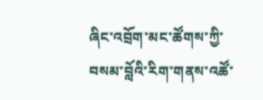ཞིང་འབྲོག་མང་ཚོགས་ཀྱི་བསམ་བློའི་རིག་གནས་འཚོ་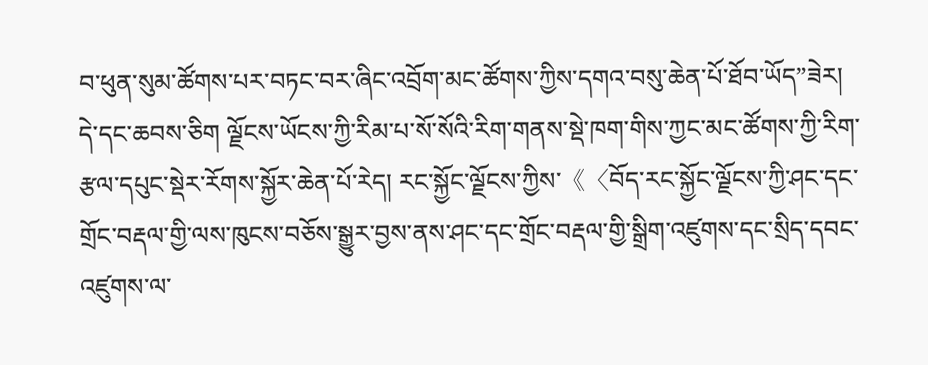བ་ཕུན་སུམ་ཚོགས་པར་བཏང་བར་ཞིང་འབྲོག་མང་ཚོགས་ཀྱིས་དགའ་བསུ་ཆེན་པོ་ཐོབ་ཡོད”ཟེར།
དེ་དང་ཆབས་ཅིག ལྗོངས་ཡོངས་ཀྱི་རིམ་པ་སོ་སོའི་རིག་གནས་སྡེ་ཁག་གིས་ཀྱང་མང་ཚོགས་ཀྱི་རིག་རྩལ་དཔུང་སྡེར་རོགས་སྐྱོར་ཆེན་པོ་རེད། རང་སྐྱོང་ལྗོངས་ཀྱིས་《〈བོད་རང་སྐྱོང་ལྗོངས་ཀྱི་ཤང་དང་གྲོང་བརྡལ་གྱི་ལས་ཁུངས་བཅོས་སྒྱུར་བྱས་ནས་ཤང་དང་གྲོང་བརྡལ་གྱི་སྒྲིག་འཛུགས་དང་སྲིད་དབང་འཛུགས་ལ་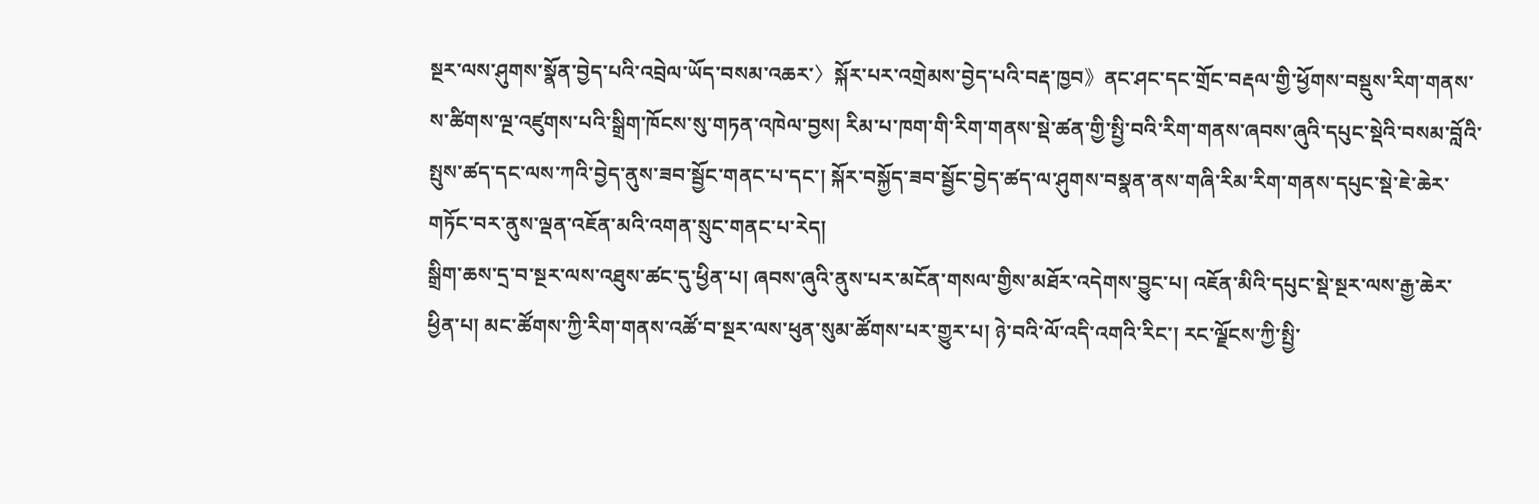སྔར་ལས་ཤུགས་སྣོན་བྱེད་པའི་འབྲེལ་ཡོད་བསམ་འཆར་〉སྐོར་པར་འགྲེམས་བྱེད་པའི་བརྡ་ཁྱབ》ནང་ཤང་དང་གྲོང་བརྡལ་གྱི་ཕྱོགས་བསྡུས་རིག་གནས་ས་ཚིགས་ལྔ་འཛུགས་པའི་སྒྲིག་ཁོངས་སུ་གཏན་འཁེལ་བྱས། རིམ་པ་ཁག་གི་རིག་གནས་སྡེ་ཚན་གྱི་སྤྱི་བའི་རིག་གནས་ཞབས་ཞུའི་དཔུང་སྡེའི་བསམ་བློའི་སྤུས་ཚད་དང་ལས་ཀའི་བྱེད་ནུས་ཟབ་སྦྱོང་གནང་པ་དང་། སྐོར་བསྐྱོད་ཟབ་སྦྱོང་བྱེད་ཚད་ལ་ཤུགས་བསྣན་ནས་གཞི་རིམ་རིག་གནས་དཔུང་སྡེ་ཇེ་ཆེར་གཏོང་བར་ནུས་ལྡན་འཇོན་མའི་འགན་སྲུང་གནང་པ་རེད།
སྒྲིག་ཆས་དྲ་བ་སྔར་ལས་འཐུས་ཚང་དུ་ཕྱིན་པ། ཞབས་ཞུའི་ནུས་པར་མངོན་གསལ་གྱིས་མཐོར་འདེགས་བྱུང་པ། འཇོན་མིའི་དཔུང་སྡེ་སྔར་ལས་རྒྱ་ཆེར་ཕྱིན་པ། མང་ཚོགས་ཀྱི་རིག་གནས་འཚོ་བ་སྔར་ལས་ཕུན་སུམ་ཚོགས་པར་གྱུར་པ། ཉེ་བའི་ལོ་འདི་འགའི་རིང་། རང་ལྗོངས་ཀྱི་སྤྱི་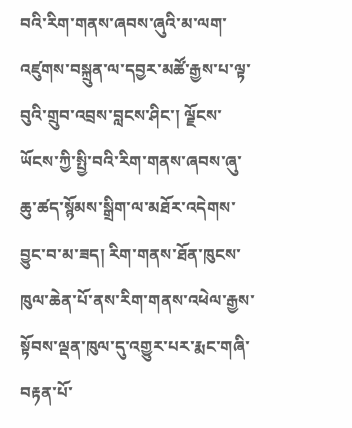བའི་རིག་གནས་ཞབས་ཞུའི་མ་ལག་འཛུགས་བསྐྲུན་ལ་དབྱར་མཚོ་རྒྱས་པ་ལྟ་བུའི་གྲུབ་འབྲས་བླངས་ཤིང་། ལྗོངས་ཡོངས་ཀྱི་སྤྱི་བའི་རིག་གནས་ཞབས་ཞུ་ཆུ་ཚད་སྙོམས་སྒྲིག་ལ་མཐོར་འདེགས་བྱུང་བ་མ་ཟད། རིག་གནས་ཐོན་ཁུངས་ཁུལ་ཆེན་པོ་ནས་རིག་གནས་འཕེལ་རྒྱས་སྟོབས་ལྡན་ཁུལ་དུ་འགྱུར་པར་རྨང་གཞི་བརྟན་པོ་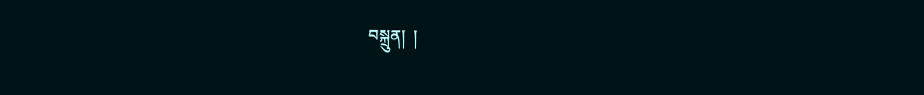བསྐྲུན།  །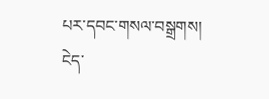པར་དབང་གསལ་བསྒྲགས།      ངེད་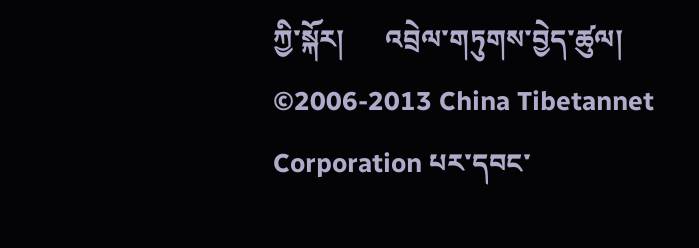ཀྱི་སྐོར།      འབྲེལ་གཏུགས་བྱེད་ཚུལ།
©2006-2013 China Tibetannet Corporation པར་དབང་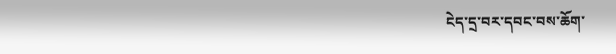ངེད་དྲ་བར་དབང་བས་ཆོག་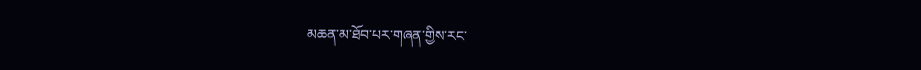མཆན་མ་ཐོབ་པར་གཞན་གྱིས་རང་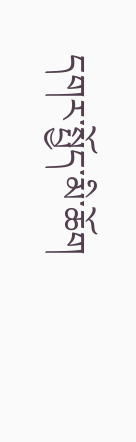དགར་སྤྱོད་མི་ཆོག